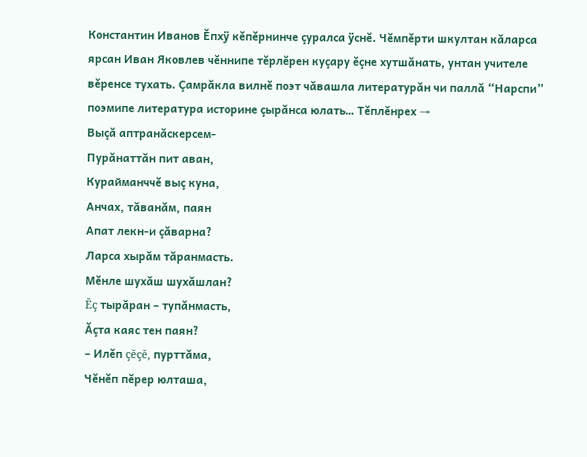Константин Иванов Ĕпхÿ кĕпĕрнинче çуралса ÿснĕ. Чĕмпĕрти шкултан кăларса ярсан Иван Яковлев чĕннипе тĕрлĕрен куçару ĕçне хутшăнать, унтан учителе вĕренсе тухать. Çамрăкла вилнĕ поэт чăвашла литературăн чи паллă “Нарспи” поэмипе литература историне çырăнса юлать… Тĕплĕнрех →
Выçă аптранăскерсем-
Пурăнаттăн пит аван,
Курайманччĕ выç куна,
Анчах, тăванăм, паян
Апат лекн-и çăварна?
Ларса хырăм тăранмасть.
Мĕнле шухăш шухăшлан?
Ĕç тырăран – тупăнмасть,
Ăçта каяс тен паян?
– Илĕп çĕçĕ, пурттăма,
Чĕнĕп пĕрер юлташа,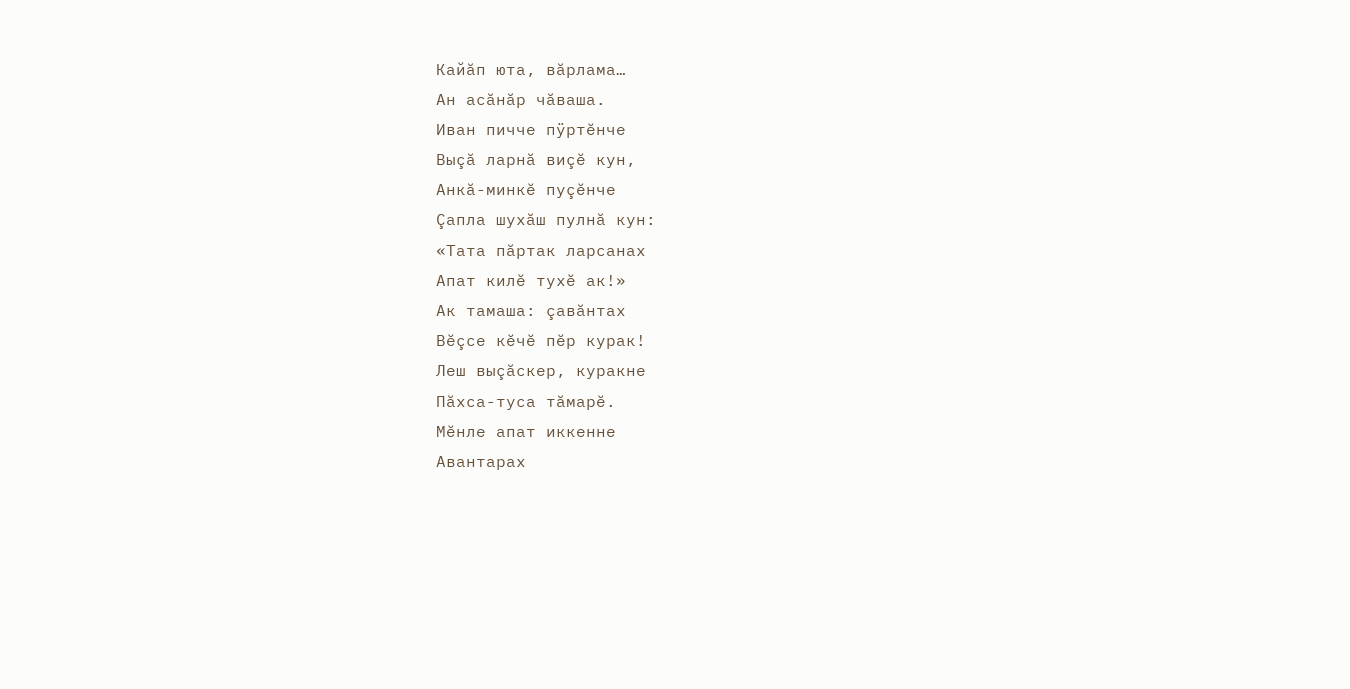Кайăп юта, вăрлама…
Ан асăнăр чăваша.
Иван пичче пÿртĕнче
Выçă ларнă виçĕ кун,
Анкă-минкĕ пуçĕнче
Çапла шухăш пулнă кун:
«Тата пăртак ларсанах
Апат килĕ тухĕ ак!»
Ак тамаша: çавăнтах
Вĕçсе кĕчĕ пĕр курак!
Леш выçăскер, куракне
Пăхса-туса тăмарĕ.
Мĕнле апат иккенне
Авантарах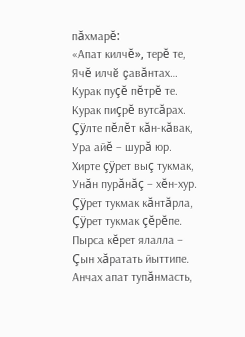пăхмарĕ:
«Апат килчĕ», терĕ те,
Ячĕ илчĕ çавăнтах…
Курак пуçĕ пĕтрĕ те.
Курак пиçрĕ вутсăрах.
Çÿлте пĕлĕт кăн-кăвак,
Ура айĕ – шурă юр.
Хирте çÿрет выç тукмак,
Унăн пурăнăç – хĕн-хур.
Çÿрет тукмак кăнтăрла,
Çÿрет тукмак çĕрĕпе.
Пырса кĕрет ялалла –
Çын хăратать йыттипе.
Анчах апат тупăнмасть,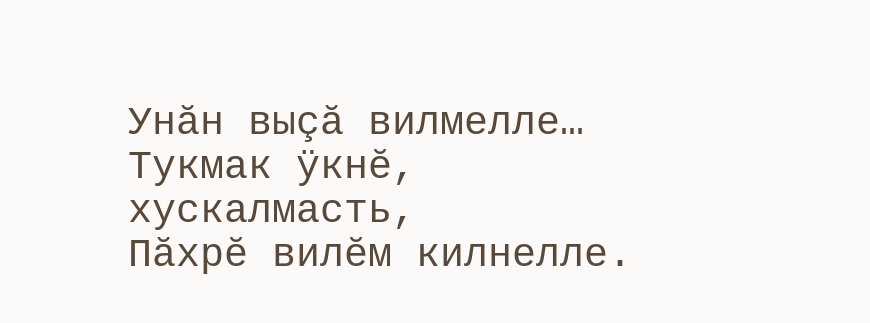Унăн выçă вилмелле…
Тукмак ÿкнĕ, хускалмасть,
Пăхрĕ вилĕм килнелле.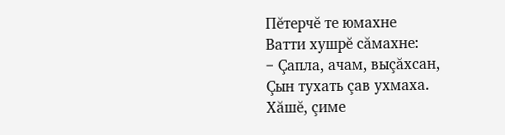Пĕтерчĕ те юмахне
Ватти хушрĕ сăмахне:
– Çапла, ачам, выçăхсан,
Çын тухать çав ухмаха.
Хăшĕ, çиме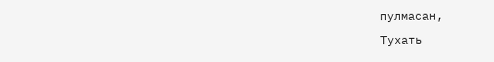пулмасан,
Тухать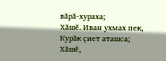вăрă-хураха;
Хăшĕ. Иван ухмах пек,
Курăк çиет аташса;
Хăшĕ,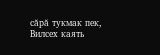сăрă тукмак пек,
Вилсех каять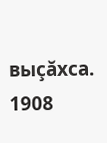выçăхса.
1908